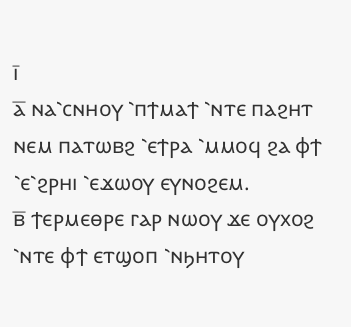ⲓ̅
ⲁ̅ ⲛⲁ⳿ⲥⲛⲏⲟⲩ ⳿ⲡϯⲙⲁϯ ⳿ⲛⲧⲉ ⲡⲁϩⲏⲧ ⲛⲉⲙ ⲡⲁⲧⲱⲃϩ ⳿ⲉϯⲣⲁ ⳿ⲙⲙⲟϥ ϩⲁ ⲫϯ ⳿ⲉ⳿ϩⲣⲏⲓ ⳿ⲉϫⲱⲟⲩ ⲉⲩⲛⲟϩⲉⲙ.
ⲃ̅ ϯⲉⲣⲙⲉⲑⲣⲉ ⲅⲁⲣ ⲛⲱⲟⲩ ϫⲉ ⲟⲩⲭⲟϩ ⳿ⲛⲧⲉ ⲫϯ ⲉⲧϣⲟⲡ ⳿ⲛϧⲏⲧⲟⲩ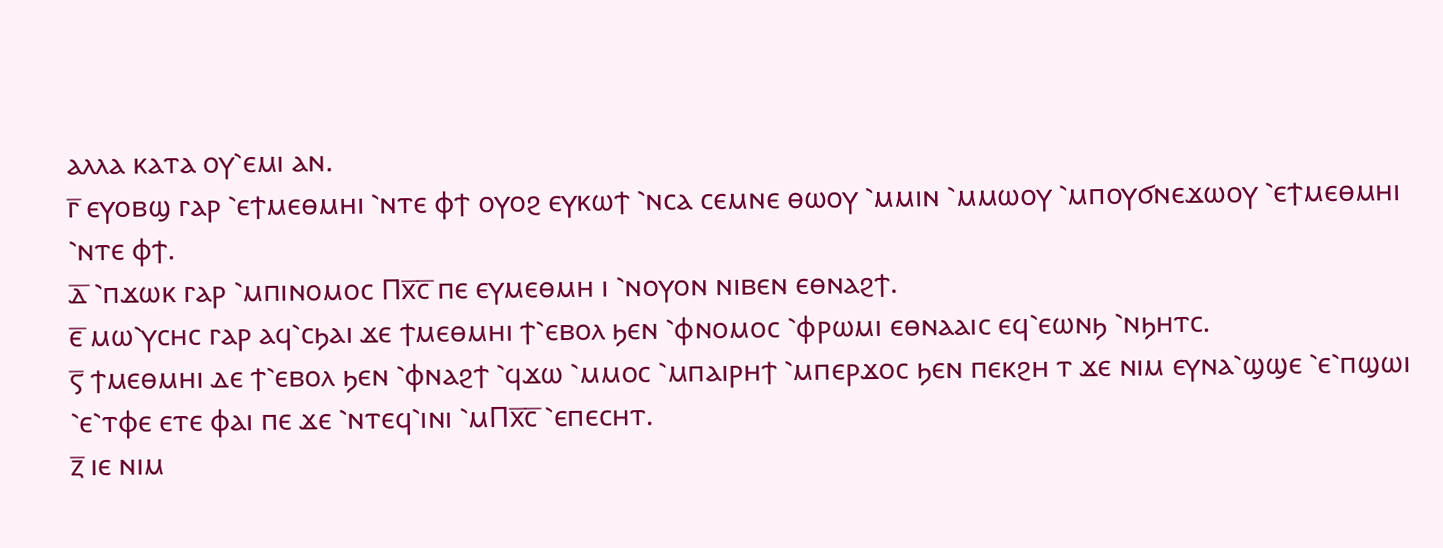ⲁⲗⲗⲁ ⲕⲁⲧⲁ ⲟⲩ⳿ⲉⲙⲓ ⲁⲛ.
ⲅ̅ ⲉⲩⲟⲃϣ ⲅⲁⲣ ⳿ⲉϯⲙⲉⲑⲙⲏⲓ ⳿ⲛⲧⲉ ⲫϯ ⲟⲩⲟϩ ⲉⲩⲕⲱϯ ⳿ⲛⲥⲁ ⲥⲉⲙⲛⲉ ⲑⲱⲟⲩ ⳿ⲙⲙⲓⲛ ⳿ⲙⲙⲱⲟⲩ ⳿ⲙⲡⲟⲩϭⲛⲉϫⲱⲟⲩ ⳿ⲉϯⲙⲉⲑⲙⲏⲓ ⳿ⲛⲧⲉ ⲫϯ.
ⲇ̅ ⳿ⲡϫⲱⲕ ⲅⲁⲣ ⳿ⲙⲡⲓⲛⲟⲙⲟⲥ Ⲡⲭ̅ⲥ̅ ⲡⲉ ⲉⲩⲙⲉⲑⲙⲏ ⲓ ⳿ⲛⲟⲩⲟⲛ ⲛⲓⲃⲉⲛ ⲉⲑⲛⲁϩϯ.
ⲉ̅ ⲙⲱ⳿ⲩⲥⲏⲥ ⲅⲁⲣ ⲁϥ⳿ⲥϧⲁⲓ ϫⲉ ϯⲙⲉⲑⲙⲏⲓ ϯ⳿ⲉⲃⲟⲗ ϧⲉⲛ ⳿ⲫⲛⲟⲙⲟⲥ ⳿ⲫⲣⲱⲙⲓ ⲉⲑⲛⲁⲁⲓⲥ ⲉϥ⳿ⲉⲱⲛϧ ⳿ⲛϧⲏⲧⲥ.
ⲋ̅ ϯⲙⲉⲑⲙⲏⲓ ⲇⲉ ϯ⳿ⲉⲃⲟⲗ ϧⲉⲛ ⳿ⲫⲛⲁϩϯ ⳿ϥϫⲱ ⳿ⲙⲙⲟⲥ ⳿ⲙⲡⲁⲓⲣⲏϯ ⳿ⲙⲡⲉⲣϫⲟⲥ ϧⲉⲛ ⲡⲉⲕϩⲏ ⲧ ϫⲉ ⲛⲓⲙ ⲉⲩⲛⲁ⳿ϣϣⲉ ⳿ⲉ⳿ⲡϣⲱⲓ ⳿ⲉ⳿ⲧⲫⲉ ⲉⲧⲉ ⲫⲁⲓ ⲡⲉ ϫⲉ ⳿ⲛⲧⲉϥ⳿ⲓⲛⲓ ⳿ⲙⲠⲭ̅ⲥ̅ ⳿ⲉⲡⲉⲥⲏⲧ.
ⲍ̅ ⲓⲉ ⲛⲓⲙ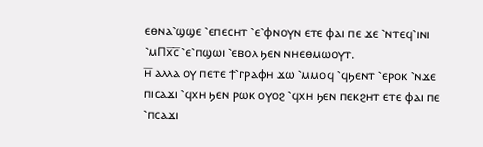ⲉⲑⲛⲁ⳿ϣϣⲉ ⳿ⲉⲡⲉⲥⲏⲧ ⳿ⲉ⳿ⲫⲛⲟⲩⲛ ⲉⲧⲉ ⲫⲁⲓ ⲡⲉ ϫⲉ ⳿ⲛⲧⲉϥ⳿ⲓⲛⲓ ⳿ⲙⲠⲭ̅ⲥ̅ ⳿ⲉ⳿ⲡϣⲱⲓ ⳿ⲉⲃⲟⲗ ϧⲉⲛ ⲛⲏⲉⲑⲙⲱⲟⲩⲧ.
ⲏ̅ ⲁⲗⲗⲁ ⲟⲩ ⲡⲉⲧⲉ ϯ⳿ⲅⲣⲁⲫⲏ ϫⲱ ⳿ⲙⲙⲟϥ ⳿ϥϧⲉⲛⲧ ⳿ⲉⲣⲟⲕ ⳿ⲛϫⲉ ⲡⲓⲥⲁϫⲓ ⳿ϥⲭⲏ ϧⲉⲛ ⲣⲱⲕ ⲟⲩⲟϩ ⳿ϥⲭⲏ ϧⲉⲛ ⲡⲉⲕϩⲏⲧ ⲉⲧⲉ ⲫⲁⲓ ⲡⲉ ⳿ⲡⲥⲁϫⲓ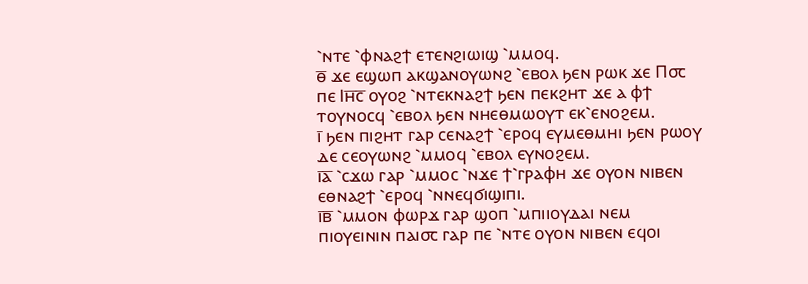⳿ⲛⲧⲉ ⳿ⲫⲛⲁϩϯ ⲉⲧⲉⲛϩⲓⲱⲓϣ ⳿ⲙⲙⲟϥ.
ⲑ̅ ϫⲉ ⲉϣⲱⲡ ⲁⲕϣⲁⲛⲟⲩⲱⲛϩ ⳿ⲉⲃⲟⲗ ϧⲉⲛ ⲣⲱⲕ ϫⲉ Ⲡ⳪ ⲡⲉ Ⲓⲏ̅ⲥ̅ ⲟⲩⲟϩ ⳿ⲛⲧⲉⲕⲛⲁϩϯ ϧⲉⲛ ⲡⲉⲕϩⲏⲧ ϫⲉ ⲁ ⲫϯ ⲧⲟⲩⲛⲟⲥϥ ⳿ⲉⲃⲟⲗ ϧⲉⲛ ⲛⲏⲉⲑⲙⲱⲟⲩⲧ ⲉⲕ⳿ⲉⲛⲟϩⲉⲙ.
ⲓ̅ ϧⲉⲛ ⲡⲓϩⲏⲧ ⲅⲁⲣ ⲥⲉⲛⲁϩϯ ⳿ⲉⲣⲟϥ ⲉⲩⲙⲉⲑⲙⲏⲓ ϧⲉⲛ ⲣⲱⲟⲩ ⲇⲉ ⲥⲉⲟⲩⲱⲛϩ ⳿ⲙⲙⲟϥ ⳿ⲉⲃⲟⲗ ⲉⲩⲛⲟϩⲉⲙ.
ⲓ̅ⲁ̅ ⳿ⲥϫⲱ ⲅⲁⲣ ⳿ⲙⲙⲟⲥ ⳿ⲛϫⲉ ϯ⳿ⲅⲣⲁⲫⲏ ϫⲉ ⲟⲩⲟⲛ ⲛⲓⲃⲉⲛ ⲉⲑⲛⲁϩϯ ⳿ⲉⲣⲟϥ ⳿ⲛⲛⲉϥϭⲓϣⲓⲡⲓ.
ⲓ̅ⲃ̅ ⳿ⲙⲙⲟⲛ ⲫⲱⲣϫ ⲅⲁⲣ ϣⲟⲡ ⳿ⲙⲡⲓⲓⲟⲩⲇⲁⲓ ⲛⲉⲙ ⲡⲓⲟⲩⲉⲓⲛⲓⲛ ⲡⲁⲓ⳪ ⲅⲁⲣ ⲡⲉ ⳿ⲛⲧⲉ ⲟⲩⲟⲛ ⲛⲓⲃⲉⲛ ⲉϥⲟⲓ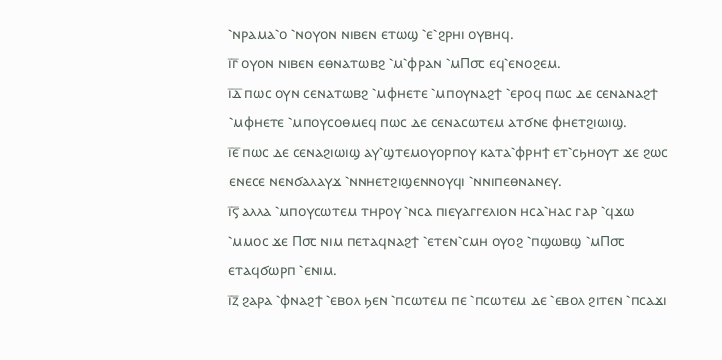⳿ⲛⲣⲁⲙⲁ⳿ⲟ ⳿ⲛⲟⲩⲟⲛ ⲛⲓⲃⲉⲛ ⲉⲧⲱϣ ⳿ⲉ⳿ϩⲣⲏⲓ ⲟⲩⲃⲏϥ.
ⲓ̅ⲅ̅ ⲟⲩⲟⲛ ⲛⲓⲃⲉⲛ ⲉⲑⲛⲁⲧⲱⲃϩ ⳿ⲙ⳿ⲫⲣⲁⲛ ⳿ⲙⲠ⳪ ⲉϥ⳿ⲉⲛⲟϩⲉⲙ.
ⲓ̅ⲇ̅ ⲡⲱⲥ ⲟⲩⲛ ⲥⲉⲛⲁⲧⲱⲃϩ ⳿ⲙⲫⲏⲉⲧⲉ ⳿ⲙⲡⲟⲩⲛⲁϩϯ ⳿ⲉⲣⲟϥ ⲡⲱⲥ ⲇⲉ ⲥⲉⲛⲁⲛⲁϩϯ ⳿ⲙⲫⲏⲉⲧⲉ ⳿ⲙⲡⲟⲩⲥⲟⲑⲙⲉϥ ⲡⲱⲥ ⲇⲉ ⲥⲉⲛⲁⲥⲱⲧⲉⲙ ⲁⲧϭⲛⲉ ⲫⲏⲉⲧϩⲓⲱⲓϣ.
ⲓ̅ⲉ̅ ⲡⲱⲥ ⲇⲉ ⲥⲉⲛⲁϩⲓⲱⲓϣ ⲁⲩ⳿ϣⲧⲉⲙⲟⲩⲟⲣⲡⲟⲩ ⲕⲁⲧⲁ⳿ⲫⲣⲏϯ ⲉⲧ⳿ⲥϧⲏⲟⲩⲧ ϫⲉ ϩⲱⲥ ⲉⲛⲉⲥⲉ ⲛⲉⲛϭⲁⲗⲁⲩϫ ⳿ⲛⲛⲏⲉⲧϩⲓϣⲉⲛⲛⲟⲩϥⲓ ⳿ⲛⲛⲓⲡⲉⲑⲛⲁⲛⲉⲩ.
ⲓ̅ⲋ̅ ⲁⲗⲗⲁ ⳿ⲙⲡⲟⲩⲥⲱⲧⲉⲙ ⲧⲏⲣⲟⲩ ⳿ⲛⲥⲁ ⲡⲓⲉⲩⲁⲅⲅⲉⲗⲓⲟⲛ ⲏⲥⲁ⳿ⲏⲁⲥ ⲅⲁⲣ ⳿ϥϫⲱ ⳿ⲙⲙⲟⲥ ϫⲉ Ⲡ⳪ ⲛⲓⲙ ⲡⲉⲧⲁϥⲛⲁϩϯ ⳿ⲉⲧⲉⲛ⳿ⲥⲙⲏ ⲟⲩⲟϩ ⳿ⲡϣⲱⲃϣ ⳿ⲙⲠ⳪ ⲉⲧⲁϥϭⲱⲣⲡ ⳿ⲉⲛⲓⲙ.
ⲓ̅ⲍ̅ ϩⲁⲣⲁ ⳿ⲫⲛⲁϩϯ ⳿ⲉⲃⲟⲗ ϧⲉⲛ ⳿ⲡⲥⲱⲧⲉⲙ ⲡⲉ ⳿ⲡⲥⲱⲧⲉⲙ ⲇⲉ ⳿ⲉⲃⲟⲗ ϩⲓⲧⲉⲛ ⳿ⲡⲥⲁϫⲓ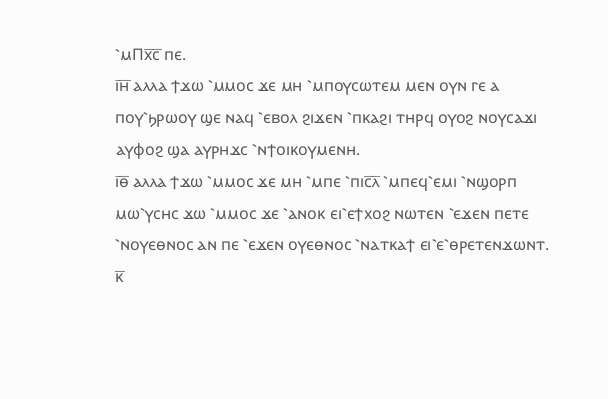⳿ⲙⲠⲭ̅ⲥ̅ ⲡⲉ.
ⲓ̅ⲏ̅ ⲁⲗⲗⲁ ϯϫⲱ ⳿ⲙⲙⲟⲥ ϫⲉ ⲙⲏ ⳿ⲙⲡⲟⲩⲥⲱⲧⲉⲙ ⲙⲉⲛ ⲟⲩⲛ ⲅⲉ ⲁ ⲡⲟⲩ⳿ϧⲣⲱⲟⲩ ϣⲉ ⲛⲁϥ ⳿ⲉⲃⲟⲗ ϩⲓϫⲉⲛ ⳿ⲡⲕⲁϩⲓ ⲧⲏⲣϥ ⲟⲩⲟϩ ⲛⲟⲩⲥⲁϫⲓ ⲁⲩⲫⲟϩ ϣⲁ ⲁⲩⲣⲏϫⲥ ⳿ⲛϯⲟⲓⲕⲟⲩⲙⲉⲛⲏ.
ⲓ̅ⲑ̅ ⲁⲗⲗⲁ ϯϫⲱ ⳿ⲙⲙⲟⲥ ϫⲉ ⲙⲏ ⳿ⲙⲡⲉ ⳿ⲡⲓⲥ̅ⲗ̅ ⳿ⲙⲡⲉϥ⳿ⲉⲙⲓ ⳿ⲛϣⲟⲣⲡ ⲙⲱ⳿ⲩⲥⲏⲥ ϫⲱ ⳿ⲙⲙⲟⲥ ϫⲉ ⳿ⲁⲛⲟⲕ ⲉⲓ⳿ⲉϯⲭⲟϩ ⲛⲱⲧⲉⲛ ⳿ⲉϫⲉⲛ ⲡⲉⲧⲉ ⳿ⲛⲟⲩⲉⲑⲛⲟⲥ ⲁⲛ ⲡⲉ ⳿ⲉϫⲉⲛ ⲟⲩⲉⲑⲛⲟⲥ ⳿ⲛⲁⲧⲕⲁϯ ⲉⲓ⳿ⲉ⳿ⲑⲣⲉⲧⲉⲛϫⲱⲛⲧ.
ⲕ̅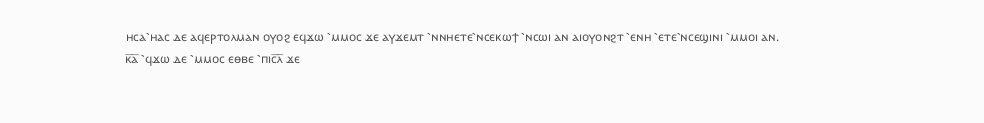ⲏⲥⲁ⳿ⲏⲁⲥ ⲇⲉ ⲁϥⲉⲣⲧⲟⲗⲙⲁⲛ ⲟⲩⲟϩ ⲉϥϫⲱ ⳿ⲙⲙⲟⲥ ϫⲉ ⲁⲩϫⲉⲙⲧ ⳿ⲛⲛⲏⲉⲧⲉ⳿ⲛⲥⲉⲕⲱϯ ⳿ⲛⲥⲱⲓ ⲁⲛ ⲁⲓⲟⲩⲟⲛϩⲧ ⳿ⲉⲛⲏ ⳿ⲉⲧⲉ⳿ⲛⲥⲉϣⲓⲛⲓ ⳿ⲙⲙⲟⲓ ⲁⲛ.
ⲕ̅ⲁ̅ ⳿ϥϫⲱ ⲇⲉ ⳿ⲙⲙⲟⲥ ⲉⲑⲃⲉ ⳿ⲡⲓⲥ̅ⲗ̅ ϫⲉ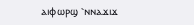ⲁⲓⲫⲱⲣϣ ⳿ⲛⲛⲁϫⲓϫ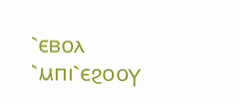⳿ⲉⲃⲟⲗ ⳿ⲙⲡⲓ⳿ⲉϩⲟⲟⲩ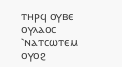ⲧⲏⲣϥ ⲟⲩⲃⲉ ⲟⲩⲗⲁⲟⲥ ⳿ⲛⲁⲧⲥⲱⲧⲉⲙ ⲟⲩⲟϩ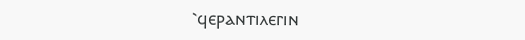⳿ϥⲉⲣⲁⲛⲧⲓⲗⲉⲅⲓⲛ